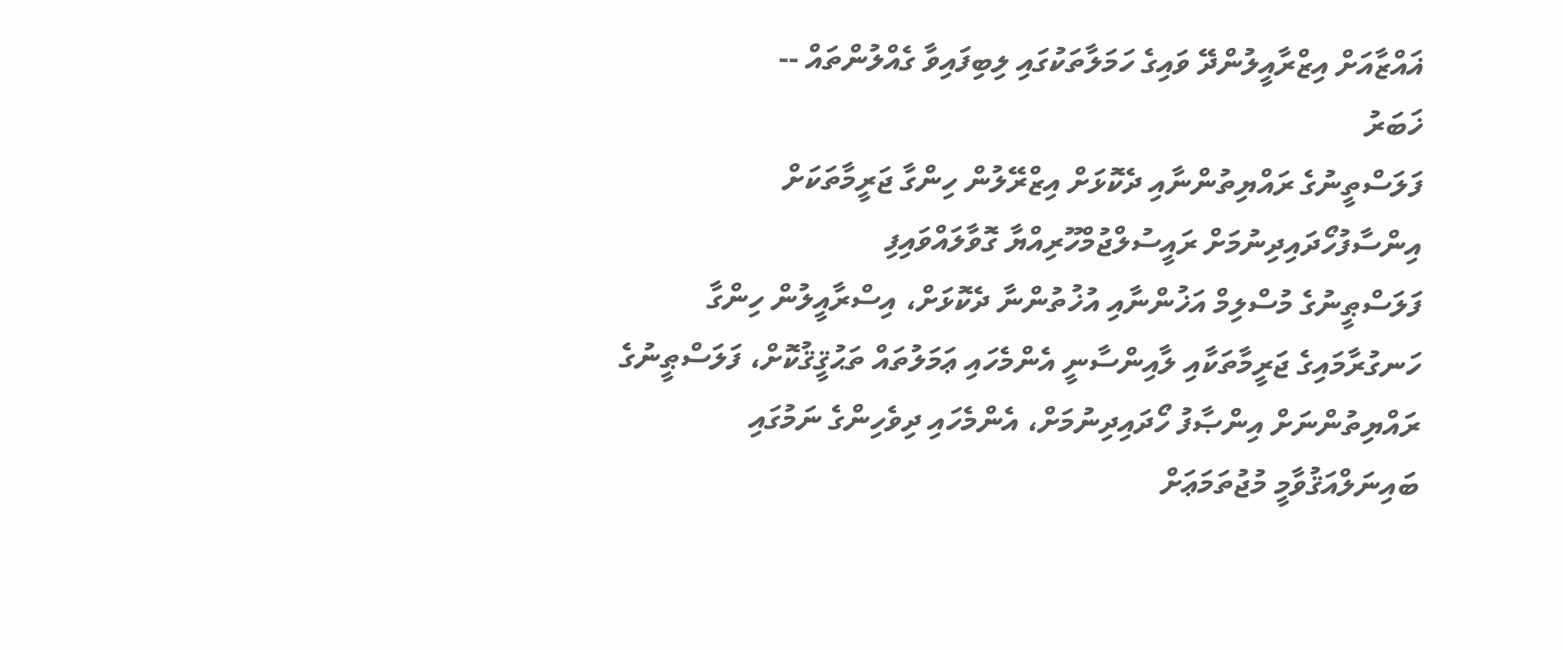ޣައްޒާއަށް އިޒްރާއީލުންދޭ ވައިގެ ހަމަލާތަކުގައި ލިބިފައިވާ ގެއްލުންތައް --
ޚަބަރު
ފަލަސްތީނުގެ ރައްޔިތުންނާއި ދެކޮޅަށް އިޒްރޭލުން ހިންގާ ޖަރީމާތަކަށް އިންސާފުހޯދައިދިނުމަށް ރައީސުލްޖުމްހޫރިއްޔާ ގޮވާލައްވައިފި
ފަލަސްޠީނުގެ މުސްލިމް އަޚުންނާއި އުޚުތުންނާ ދެކޮޅަށް، އިސްރާއީލުން ހިންގާ ހަނގުރާމައިގެ ޖަރީމާތަކާއި ލާއިންސާނީ އެންމެހައި ޢަމަލުތައް ތަޙުޤީޤުކޮށް، ފަލަސްޠީނުގެ ރައްޔިތުންނަށް އިންޞާފު ހޯދައިދިނުމަށް، އެންމެހައި ދިވެހިންގެ ނަމުގައި ބައިނަލްއަޤުވާމީ މުޖުތަމަޢަށް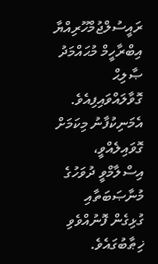ރައީސުލްޖުމްހޫރިއްޔާ އިބްރާހީމް މުޙައްމަދު ޞާލިޙް ގޮވާލައްވައިފިއެވެ.
އެމަނިކުފާނު މިކަމަށް ގޮވައިލެއްވީ، އިސްލާމްވީ ދުވަހުގެ މުނާޞަބަތާއި ގުޅިގެން ފޮނުއްވެވި ޚިޠާބުގައެވެ.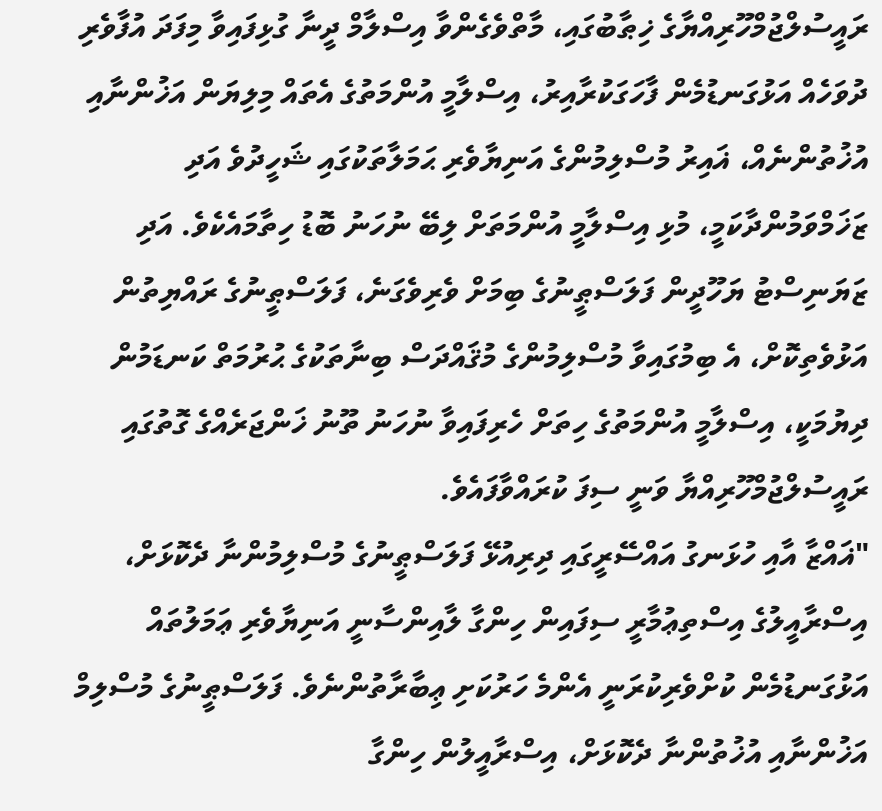ރައީސުލްޖުމްހޫރިއްޔާގެ ޚިޠާބުގައި، މާތްވެގެންވާ އިސްލާމް ދީނާ ގުޅިފައިވާ މިފަދަ އުފާވެރި ދުވަހެއް އަޅުގަނޑުމެން ފާހަގަކުރާއިރު، އިސްލާމީ އުންމަތުގެ އެތައް މިލިޔަން އަޚުންނާއި އުޚުތުންނެއް، ޣައިރު މުސްލިމުންގެ އަނިޔާވެރި ޙަމަލާތަކުގައި ޝަހީދުވެ އަދި ޒަޚަމްވަމުންދާކަމީ، މުޅި އިސްލާމީ އުންމަތަށް ލިބޭ ނުހަނު ބޮޑު ހިތާމައެކެވެ. އަދި ޒަޔަނިސްޓު ޔަހޫދީން ފަލަސްޠީނުގެ ބިމަށް ވެރިވެގަނެ، ފަލަސްޠީނުގެ ރައްޔިތުން އަޅުވެތިކޮށް، އެ ބިމުގައިވާ މުސްލިމުންގެ މުޤައްދަސް ބިނާތަކުގެ ޙުރުމަތް ކަނޑަމުން ދިޔުމަކީ، އިސްލާމީ އުންމަތުގެ ހިތަށް ހެރިފައިވާ ނުހަނު ތޫނު ޚަންޖަރެއްގެ ގޮތުގައި ރައީސުލްޖުމްހޫރިއްޔާ ވަނީ ސިފަ ކުރައްވާފައެވެ.
"ޣައްޒާ އާއި ހުޅަނގު އައްސޭރީގައި ދިރިއުޅޭ ފަލަސްޠީނުގެ މުސްލިމުންނާ ދެކޮޅަށް، އިސްރާއީލުގެ އިސްތިޢުމާރީ ސިފައިން ހިންގާ ލާއިންސާނީ އަނިޔާވެރި ޢަމަލުތައް އަޅުގަނޑުމެން ކުށްވެރިކުރަނީ އެންމެ ހަރުކަށި ޢިބާރާތުންނެވެ. ފަލަސްޠީނުގެ މުސްލިމް އަޚުންނާއި އުޚުތުންނާ ދެކޮޅަށް، އިސްރާއީލުން ހިންގާ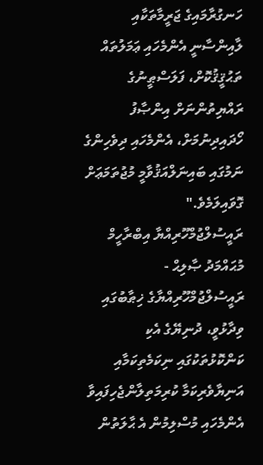ހަނގުރާމައިގެ ޖަރީމާތަކާއި ލާއިންސާނީ އެންމެހައި ޢަމަލުތައް ތަޙުޤީޤުކޮށް، ފަލަސްޠީނުގެ ރައްޔިތުންނަށް އިންޞާފު ހޯދައިދިނުމަށް، އެންމެހައި ދިވެހިންގެ ނަމުގައި ބައިނަލްއަޤުވާމީ މުޖުތަމަޢަށް ގޮވައިލަމެވެ."
ރައީސުލްޖުމްހޫރިއްޔާ އިބްރާހީމް މުޙައްމަދު ޞާލިޙް -
ރައީސުލްޖުމްހޫރިއްޔާގެ ޚިޠާބުގައި ވިދާޅުވީ، ދުނިޔޭގެ އެކި ކަންކޮޅުތަކުގައި ނިކަމެތިކަމާއި އަނިޔާވެރިކަމާ ކުރިމަތިލާންޖެހިފައިވާ އެންމެހައި މުސްލިމުން އެ ޙާލަތުން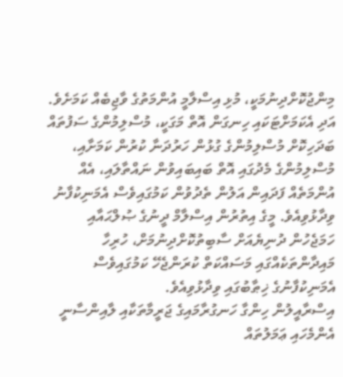މިންޖުކޮށްދިނުމަކީ، މުޅި އިސްލާމީ އުންމަތުގެ ވާޖިބެއް ކަމަށެވެ. އަދި އެކަމަށްޓަކައި ހިނގަން އޮތް މަގަކީ، މުސްލިމުންގެ ސަފުތައް ބަދަހިކޮށް މުސްލިމުންގެ ގުޅުން ހަރުދަނާ ކުރުން ކަމަށާއި، މުސްލިމުންގެ މެދުގައި އޮތް ބައިބައިވުން ނައްތާލައި، އެއް އުންމަތެއް ފަދައިން އަލުން ތެދުވުން ކަމުގައިވެސް އެމަނިކުފާނު ވިދާޅުވިއެވެ. މީގެ އިތުރުން އިސްލާމް ދީނުގެ ޞުލްޙައާއި ހަމަޖެހުން ދުނިޔެއަށް ސާބިތުކޮށްދިނުމަށް، ހުރިހާ މައިދާންތަކެއްގައި މަސައްކަތް ކުރަންޖެހޭ ކަމުގައިވެސް އެމަނިކުފާނުގެ ޚިޠާބުގައި ވިދާޅުވިއެވެ.
އިސްރާއީލުން ހިންގާ ހަނގުރާމައިގެ ޖަރީމާތަކާއި ލާއިންސާނީ އެންމެހައި ޢަމަލުތައް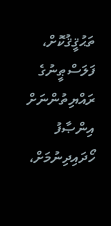ތަޙުޤީޤުކޮށް، ފަލަސްޠީނުގެ ރައްޔިތުންނަށް އިންޞާފު ހޯދައިދިނުމަށް،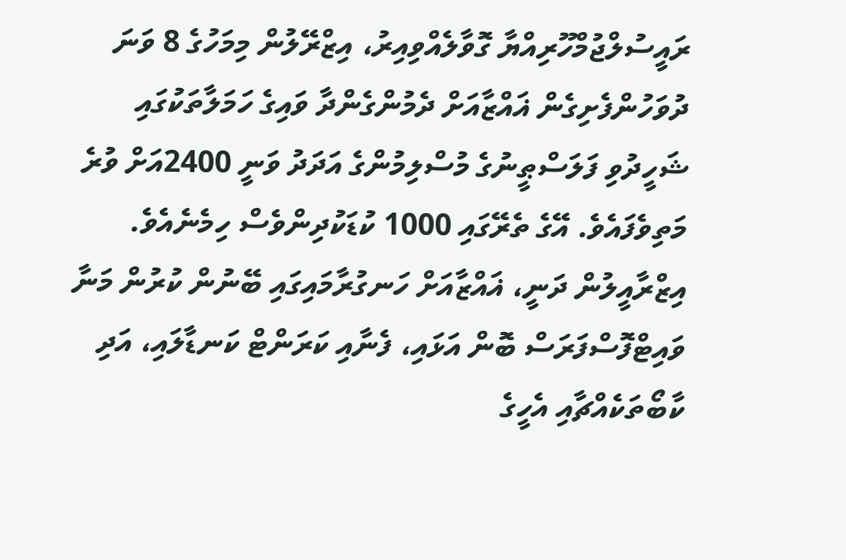ރައީސުލްޖުމްހޫރިއްޔާ ގޮވާލެއްވިއިރު، އިޒްރޭލުން މިމަހުގެ 8 ވަނަ ދުވަހުންފެށިގެން ޣައްޒާއަށް ދެމުންގެންދާ ވައިގެ ހަމަލާތަކުގައި ޝަހީދުވި ފަލަސްޠީނުގެ މުސްލިމުންގެ އަދަދު ވަނީ 2400އަށް ވުރެ މަތިވެފައެވެ. އޭގެ ތެރޭގައި 1000 ކުޑަކުދިންވެސް ހިމެނެއެވެ.
އިޒްރާއީލުން ދަނީ، ޣައްޒާއަށް ހަނގުރާމައިގައި ބޭނުން ކުރުން މަނާ ވައިޓްފޮސްފަރަސް ބޮން އަޅައި، ފެނާއި ކަރަންޓް ކަނޑާލައި، އަދި ކާބޯތަކެއްޗާއި އެހީގެ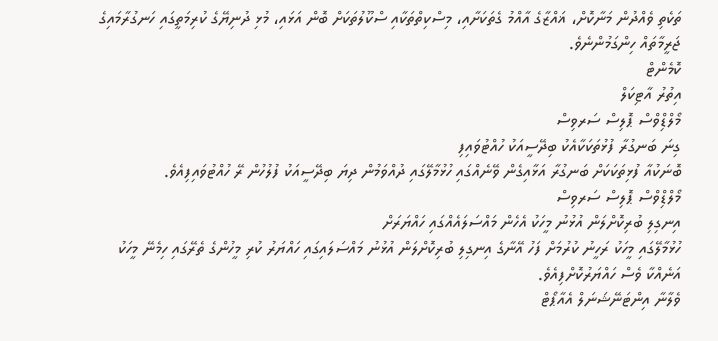ތަކެތި ވެއްދުން މަނާކޮށް، ޣައްޒާގެ އާއްމު ގެތަކަށާއި، މިސްކިތްތަކާއި ސްކޫލުތަކަށް ބޮން އަޅައި، މުޅި ދުނިޔޭގެ ކުރިމަތީގައި ހަނގުރާމައިގެ ޖަރީމާތައް ހިންގަމުންނެވެ.
ކޮމެންޓް
އިތުރު އާޓިކަލް
މޯލްޑިްވްސް ޕޮލިސް ސަރވިސް
ގިނަ ބަނގުރާ ފުޅުތަކަކާއެކު ބިދޭސީއަކު ހުއްޓުވައިފި
ބޮނަކުއާ ފުޅިތަކަކަށް ބަނގުރާ އަޅާއިގެން ވޭނެއްގައި ހުޅުމާލޭގައި ދުއްވަމުން ދިޔަ ބިދޭސީއަކު ފުލުހުން ރޭ ހުއްޓުވައިފިއެވެ.
މޯލްޑިްވްސް ޕޮލިސް ސަރވިސް
އިނގިލި ބުރިކޮށްލަން އުޅުނު މީހަކު އެހެން މައްސަލައެއްގައި ހައްޔަރަށް
ހުޅުމާލޭގައި މީހަކު ރަހީނު ކުރުމަށް ފަހު އޭނާގެ އިނގިލި ބުރިކޮށްލަން އުޅުނު މައްސަލައިގައި ހައްޔަރު ކުރި މީހުންގެ ތެރޭގައި ހިމެނޭ މީހަކު އަނެއްކާ ވެސް ހައްޔަރުކޮށްފިއެވެ.
ވެލާނާ އިންޓަނޭޝަނަލް އެއާޕޯޓް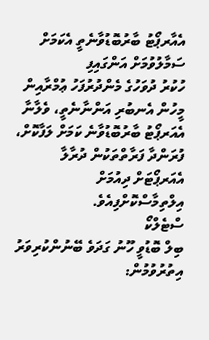އެއާރޕޯޓު ބާރުބޮޑުވާނެތީ އެކަމަށް ސަމާލުވުމަށް އަންގައިފި
ހުކުރު ދުވަހުގެ މެންދުރުފަހު ޢުމްރާއިން މީހުން އެނބުރި އަންނާނެތީ، ވެލާނާ އެއަރޕޯޓު ބާރުބޮޑުވާނެ ކަމަށް ލަފާކޮށް، ފުރަންދާ ފަރާތްތަކުން ދުރާލާ އެއަރޕޯޓަށް ދިއުމަށް އިލްތިމާސްކޮށްފިއެވެ.
ސްޓެލްކޯ
ބިލް ބޮޑުވީ ހޫނު ގަދަވެ ބޭނުންކުރިވަރު އިތުރުވުމުން: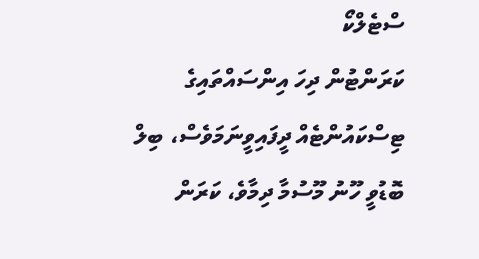ސްޓެލްކޯ
ކަރަންޓުން ދިހަ އިންސައްތައިގެ ޓިސްކައުންޓެއް ދީފައިވީނަމަވެސް، ބިލް ބޮޑުވީ ހޫނު މޫސުމާ ދިމާވެ، ކަރަން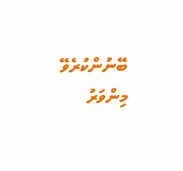ބޭނުންކުރެވޭ މިންވަރު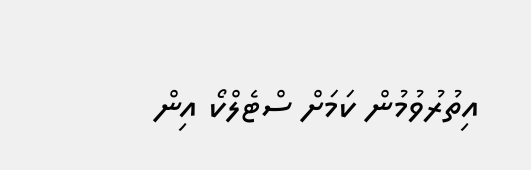އިތުރުވުމުން ކަމަށް ސްޓެލްކޯ އިން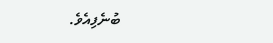ބުނެފިއެވެ.